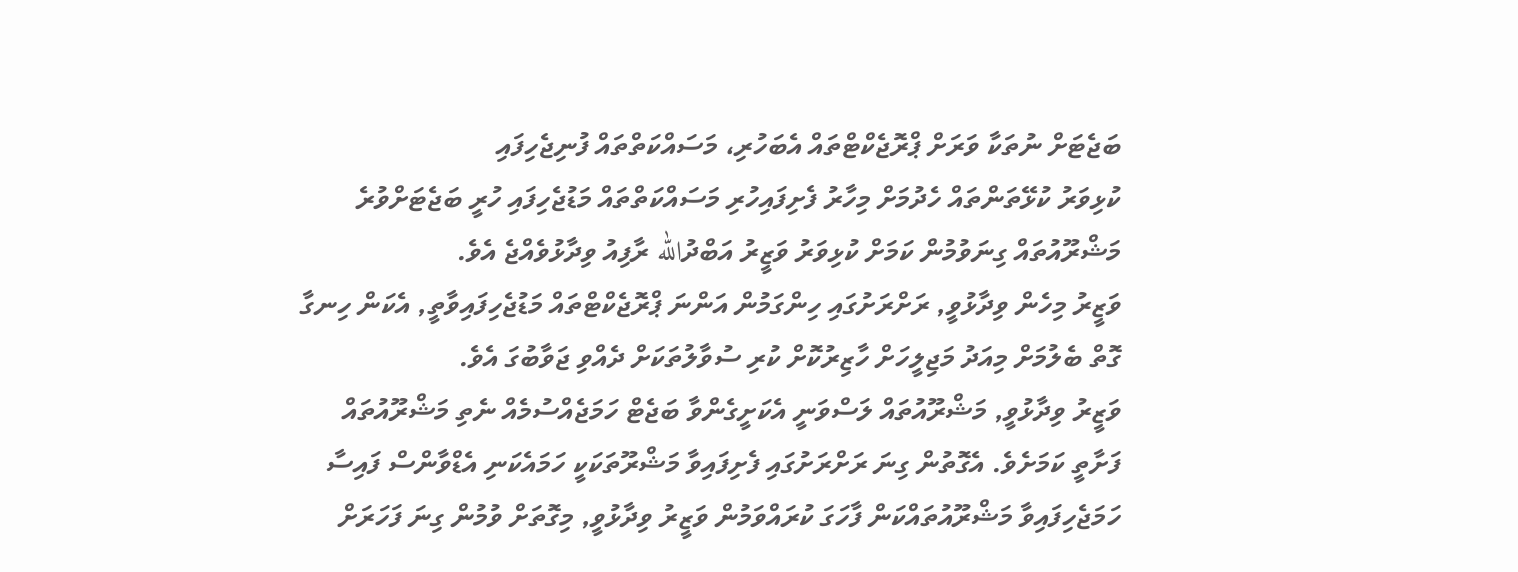ބަޖެޓަށް ނުތަކާ ވަރަށް ޕްރޮޖެކްޓްތައް އެބަހުރި، މަސައްކަތްތައް ފުނިޖެހިފައި
ކުޅިވަރު ކުޅޭތަންތައް ހެދުމަށް މިހާރު ފެށިފައިހުރި މަސައްކަތްތައް މަޑުޖެހިފައި ހުރީ ބަޖެޓަށްވުރެ މަޝްރޫއުތައް ގިނަވުމުން ކަމަށް ކުޅިވަރު ވަޒީރު އަބްދުالله ރާފިއު ވިދާޅުވެއްޖެ އެވެ.
ވަޒީރު މިހެން ވިދާޅުވީ, ރަށްރަށުގައި ހިންގަމުން އަންނަ ޕްރޮޖެކްޓްތައް މަޑުޖެހިފައިވާތީ, އެކަން ހިނގާ ގޮތް ބެލުމަށް މިއަދު މަޖިލީހަށް ހާޒިރުކޮށް ކުރި ސުވާލުތަކަށް ދެއްވި ޖަވާބުގަ އެވެ.
ވަޒީރު ވިދާޅުވީ, މަޝްރޫއުތައް ލަސްވަނީ އެކަށީގެންވާ ބަޖެޓް ހަމަޖެއްސުމެއް ނެތި މަޝްރޫއުތައް ފަށާތީ ކަމަށެވެ. އެގޮތުން ގިނަ ރަށްރަށުގައި ފެށިފައިވާ މަޝްރޫތަކަކީ ހަމައެކަނި އެޑްވާންސް ފައިސާ ހަމަޖެހިފައިވާ މަޝްރޫއުތައްކަން ފާހަގަ ކުރައްވަމުން ވަޒީރު ވިދާޅުވީ, މިގޮތަށް ވުމުން ގިނަ ފަހަރަށް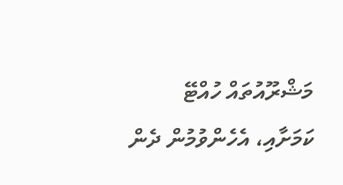މަޝްރޫއުތައް ހުއްޓޭ ކަމަށާއި، އެހެންވުމުން ދެން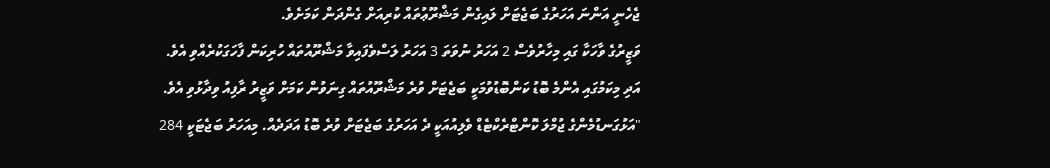ޖެހެނީ އަންނަ އަހަރުގެ ބަޖެޓަށް ލައިގެން މަޝްރޫޢުތައް ކުރިއަށް ގެންދަން ކަމަށެވެ.
ވަޒީރުގެ ވާހަކާ ގައި މިހާރުވެސް 2 އަހަރު ނުވަތަ 3 އަހަރު ލަސްވެފައިވާ މަޝްރޫއުތައް ހުރިކަން ފާހަގަކުރެއްވި އެވެ. އަދި މިކަމުގައި އެންމެ ބޮޑު ކަންބޮޑުވުމަކީ ބަޖެޓަށް ވުރެ މަޝްރޫއުތައް ގިނަވުން ކަމަށް ވަޒީރު ރާފިއު ވިދާޅުވި އެވެ.
"އަޅުގަނޑުމެންގެ ޖުމްލަ ކޮންޓްރެކްޓެޑް ވެލިއުއަކީ ދެ އަހަރުގެ ބަޖެޓަށް ވުރެ ބޮޑު އަދަދެއް. މިއަހަރު ބަޖެޓަކީ 284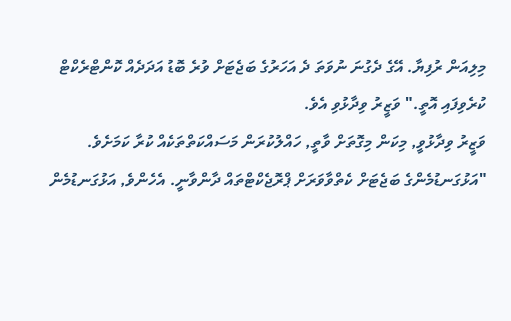މިލިއަން ރުފިޔާ. އޭގެ ދެގުނަ ނުވަތަ ދެ އަހަރުގެ ބަޖެޓަށް ވުރެ ބޮޑު އަދަދެއް ކޮންޓްރެކްޓް ކުރެވިފައި އޮތީ." ވަޒީރު ވިދާޅުވި އެވެ.
ވަޒީރު ވިދާޅުވީ, މިކަން މިގޮތަށް ވާތީ, ހައްލުކުރަން މަސައްކަތްތަކެއް ކުރާ ކަމަށެވެ.
"އަޅުގަނޑުމެންގެ ބަޖެޓަށް ކެތްވާވަރަށް ޕްރޮޖެކްޓްތައް ދާންވާނީ. އެހެންވެ, އަޅުގަނޑުމެން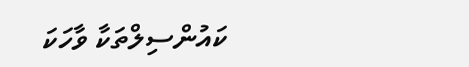ކައުންސިލްތަކާ ވާހަކަ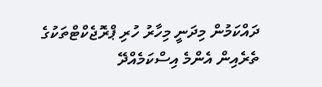ދައްކަމުން މިދަނީ މިހާރު ހުރި ޕްރޮޖެކްޓްތަކުގެ ތެރެއިން އެންމެ އިސްކަމެއްދޭ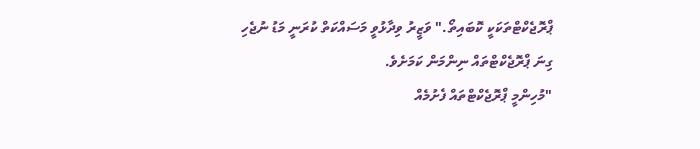ޕްރޮޖެކްޓްތަކަކީ ކޮބައިތޯ." ވަޒީރު ވިދާޅުވީ މަސައްކަތް ކުރަނީ މަޑު ނުޖެހި ގިނަ ޕްރޮޖެކްޓްތައް ނިންމަން ކަމަށެވެ.
"މުހިންމީ ޕްރޮޖެކްޓްތައް ފެށުމެއް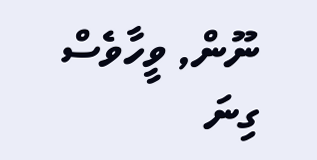ނޫން, ވީހާވެސް ގިނަ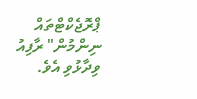ޕްރޮޖެކްޓްތައް ނިންމުން" ރާފިއު ވިދާޅުވި އެވެ.